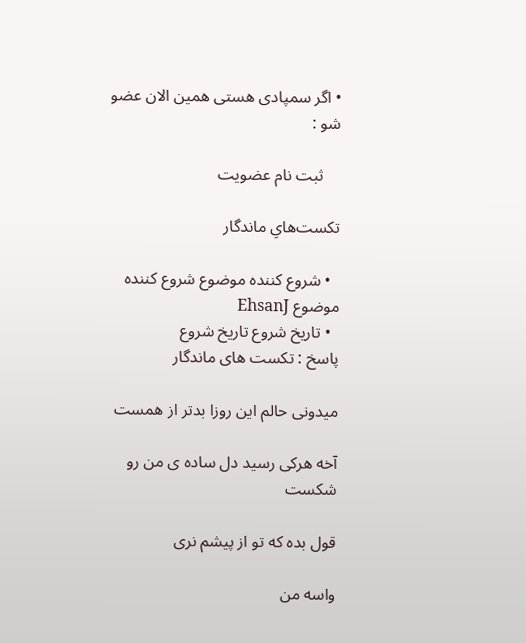• اگر سمپادی هستی همین الان عضو شو :

    ثبت نام عضویت

تکست‌هایِ ماندگار

  • شروع کننده موضوع شروع کننده موضوع EhsanJ
  • تاریخ شروع تاریخ شروع
پاسخ : تکست های ماندگار

میدونی حالم این روزا بدتر از همست

آخه هرکی رسید دل ساده ی من رو شکست

قول بده که تو از پیشم نری

واسه من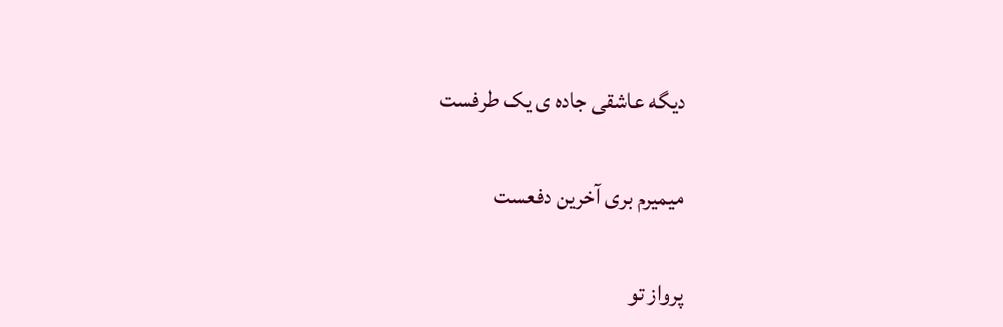دیگه عاشقی جاده ی یک طرفست

میمیرم بری آخرین دفعست

پرواز تو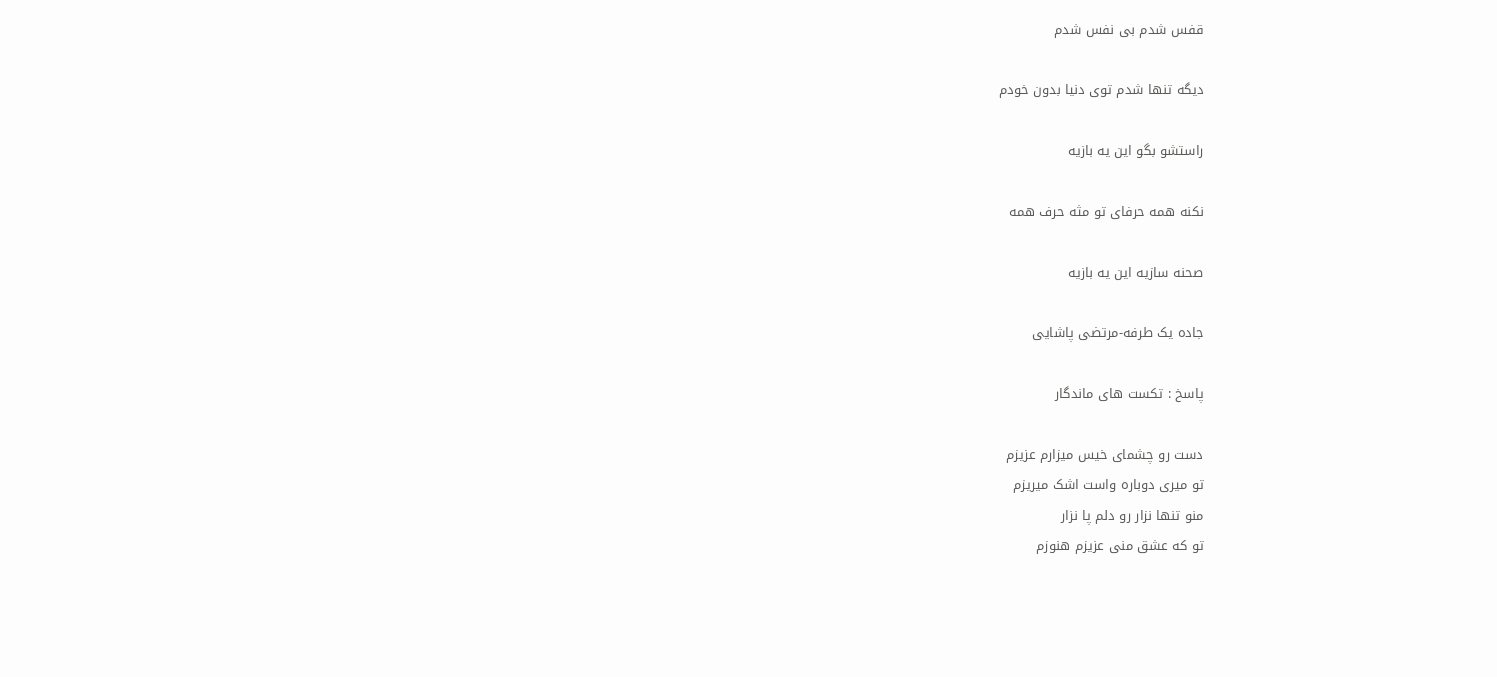قفس شدم بی نفس شدم

دیگه تنها شدم توی دنیا بدون خودم

راستشو بگو این یه بازیه

نکنه همه حرفای تو مثه حرف همه

صحنه سازیه این یه بازیه

جاده یک طرفه-مرتضی پاشایی

پاسخ : تکست های ماندگار

دست رو چشمای خیس میزارم عزیزم
تو میری دوباره واست اشک میریزم
منو تنها نزار رو دلم پا نزار
تو که عشق منی عزیزم هنوزم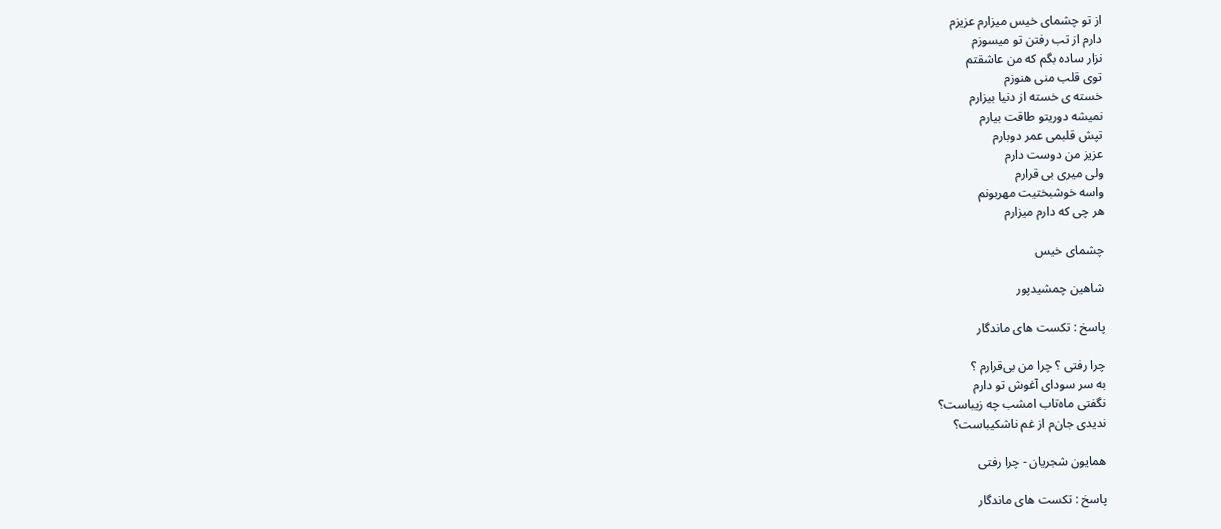از تو چشمای خیس میزارم عزیزم
دارم از تب رفتن تو میسوزم
نزار ساده بگم که من عاشقتم
توی قلب منی هنوزم
خسته ی خسته از دنیا بیزارم
نمیشه دوریتو طاقت بیارم
تپش قلبمی عمر دوبارم
عزیز من دوست دارم
ولی میری بی قرارم
واسه خوشبختیت مهربونم
هر چی که دارم میزارم

چشمای خیس

شاهین چمشیدپور

پاسخ : تکست های ماندگار

چرا رفتی ؟ چرا من بی‌قرارم ؟
به سر سودای آغوش تو دارم
نگفتی ماه‌تاب امشب چه زیباست؟
ندیدی جان‌م از غم ناشکیباست؟

همایون شجریان - چرا رفتی

پاسخ : تکست های ماندگار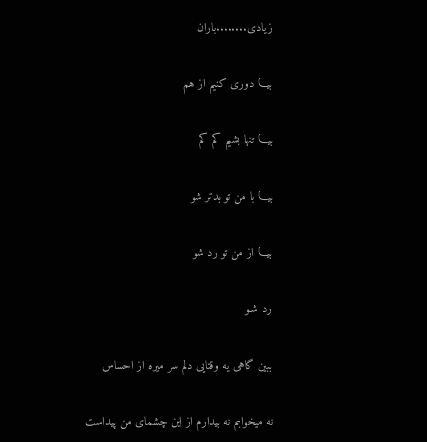زیادی........باران

بیـــا دوری کنیم از هم

بیـــا تنها بشیم کم کم

بیـــا با من تو بدتر شو

بیـــا از من تو رد شو

رد شـو

ببین گاهی یه وقتایی دلم سر میره از احساس

نه میخوابم نه بیدارم از این چشمای من پیداست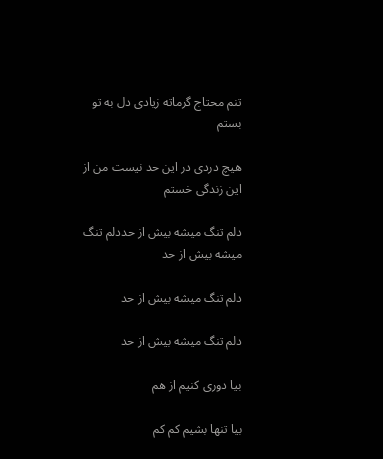تنم محتاج گرماته زیادی دل به تو بستم

هیچ دردی در این حد نیست من از این زندگی خستم

دلم تنگ میشه بیش از حددلم تنگ میشه بیش از حد

دلم تنگ میشه بیش از حد

دلم تنگ میشه بیش از حد

بیا دوری کنیم از هم

بیا تنها بشیم کم کم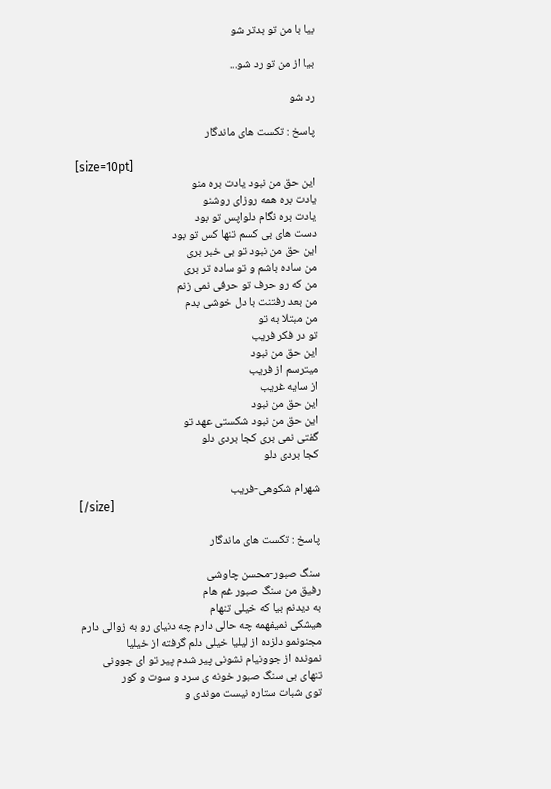بیا با من تو بدتر شو

بیا از من تو رد شو...

رد شو

پاسخ : تکست های ماندگار

[size=10pt]
این حق من نبود یادت بره منو
یادت بره همه روزای روشنو
یادت بره نگام دلواپس تو بود
دست های بی کسم تنها کس تو بود
این حق من نبود تو بی خبر بری
من ساده باشم و تو ساده تر بری
من که رو حرف تو حرفی نمی زنم
من بعد رفتنت با دل خوشی بدم
من مبتلا به تو
تو در فکر فریب
این حق من نبود
میترسم از فریب
از سایه غریب
این حق من نبود
این حق من نبود شکستی عهد تو
گفتی نمی بری کجا بردی دلو
کجا بردی دلو

شهرام شکوهی-فریب
[/size]

پاسخ : تکست های ماندگار

سنگ صبور-محسن چاوشی
رفیق من سنگ صبور غم هام
به دیدنم بیا که خیلی تنهام
هیشکی نمیفهمه چه حالی دارم چه دنیای رو به زوالی دارم
مجنونمو دلزده از لیلیا خیلی دلم گرفته از خیلیا
نمونده از جوونیام نشونی پیر شدم پیر تو ای جوونی
تنهای بی سنگ صبور خونه ی سرد و سوت و کور
توی شبات ستاره نیست موندی و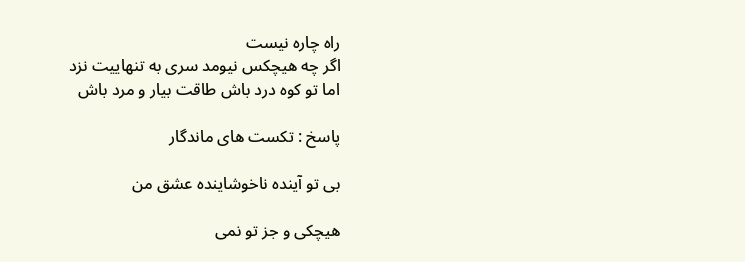راه چاره نیست
اگر چه هیچکس نیومد سری به تنهاییت نزد
اما تو کوه درد باش طاقت بیار و مرد باش

پاسخ : تکست های ماندگار

بی تو آینده ناخوشاینده عشق من

هیچکی و جز تو نمی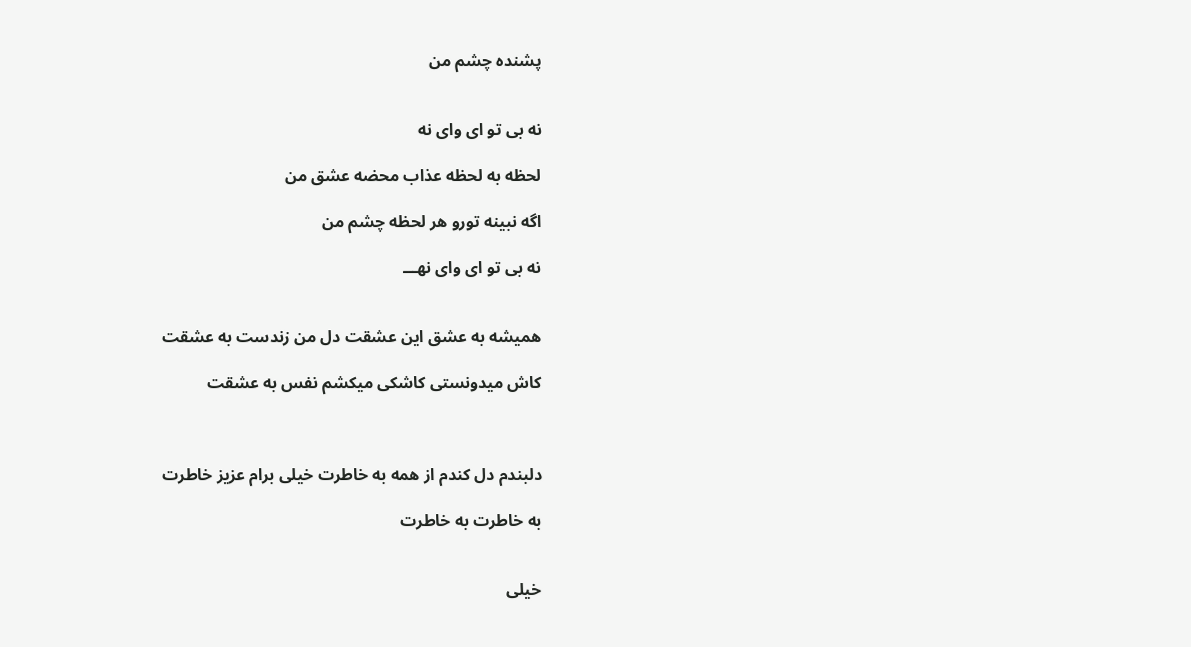پشنده چشم من


نه بی تو ای وای نه

لحظه به لحظه عذاب محضه عشق من

اگه نبینه تورو هر لحظه چشم من

نه بی تو ای وای نهـــ


همیشه به عشق این عشقت دل من زندست به عشقت

کاش میدونستی کاشکی میکشم نفس به عشقت



دلبندم دل کندم از همه به خاطرت خیلی برام عزیز خاطرت

به خاطرت به خاطرت


خیلی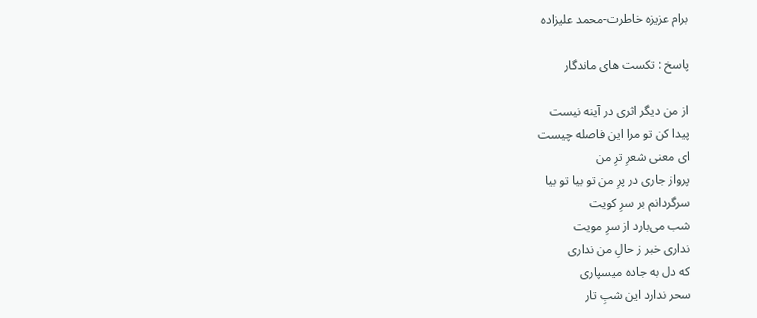برام عزیزه خاطرت-محمد علیزاده

پاسخ : تکست های ماندگار

از من دیگر اثری در آینه نیست
پیدا کن تو مرا این فاصله چیست
ای معنی شعرِ ترِ من
پرواز جاری در پرِ من تو بیا تو بیا
سرگردانم بر سرِ کویت
شب می‌بارد از سرِ مویت
نداری خبر ز حالِ من نداری
که دل‌ به جاده میسپاری
سحر ندارد این شبِ تار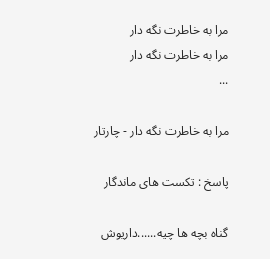مرا به خاطرت نگه دار
مرا به خاطرت نگه دار
...

مرا به خاطرت نگه دار - چارتار

پاسخ : تکست های ماندگار

گناه بچه ها چیه......داریوش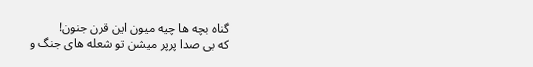گناه بچه ها چیه میون این قرن جنون!
که بی صدا پرپر میشن تو شعله های جنگ و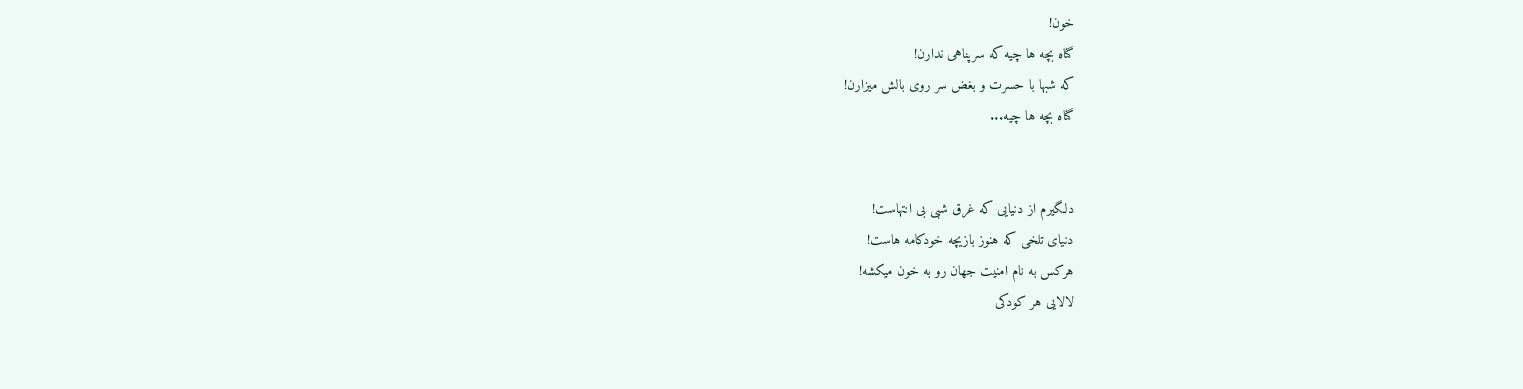خون!
گناه بچه ها چیه که سرپناهی ندارن!
که شبها با حسرت و بغض سر روی بالش میزارن!
گناه بچه ها چیه...


دلگیرم از دنیایی که غرق شبی بی انتهاست!
دنیای تلخی که هنوز بازیچه خودکامه هاست!
هرکس به نام امنیت جهان رو به خون میکشه!
لالایی هر کودکی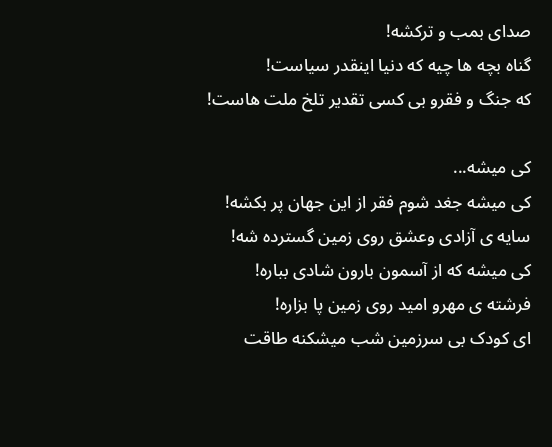صدای بمب و ترکشه!
گناه بچه ها چیه که دنیا اینقدر سیاست!
که جنگ و فقرو بی کسی تقدیر تلخ ملت هاست!

کی میشه...
کی میشه جغد شوم فقر از این جهان پر بکشه!
سایه ی آزادی وعشق روی زمین گسترده شه!
کی میشه که از آسمون بارون شادی بباره!
فرشته ی مهرو امید روی زمین پا بزاره!
ای کودک بی سرزمین شب میشکنه طاقت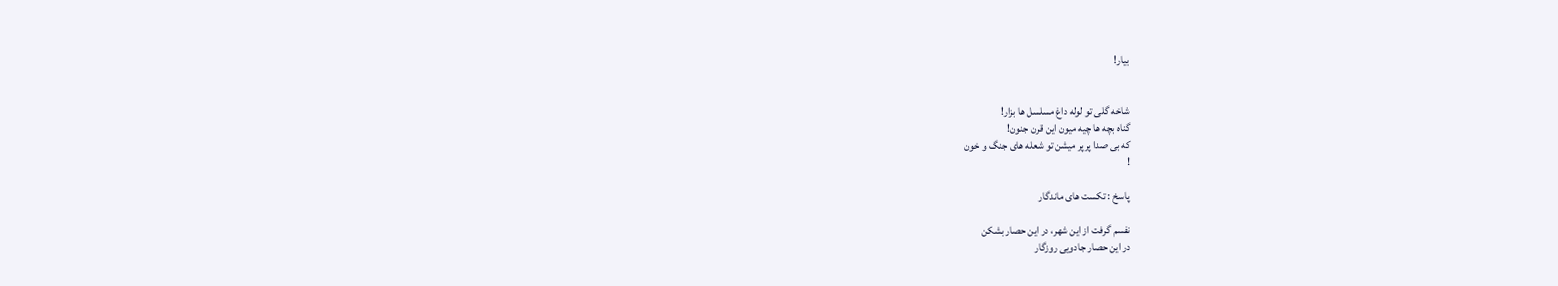بیار!


شاخه گلی تو لوله داغ مسلسل ها بزار!
گناه بچه ها چیه میون این قرن جنون!
که بی صدا پرپر میشن تو شعله های جنگ و خون
!

پاسخ : تکست های ماندگار

نفسم گرفت از این شهر، در این حصار بشکن
در این حصار جادویی روزگار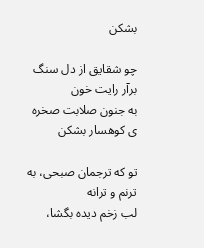بشکن

چو شقایق از دل سنگ برآر رایت خون
به جنون صلابت صخره ی کوهسار بشکن

تو که ترجمان صبحی، به ترنم و ترانه
لب زخم دیده بگشا،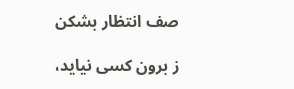صف انتظار بشکن

ز برون کسی نیاید،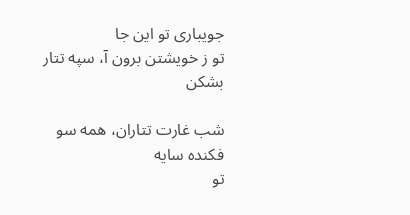جویباری تو این جا
تو ز خویشتن برون آ، سپه تتار بشکن

شب غارت تتاران، همه سو فکنده سایه
تو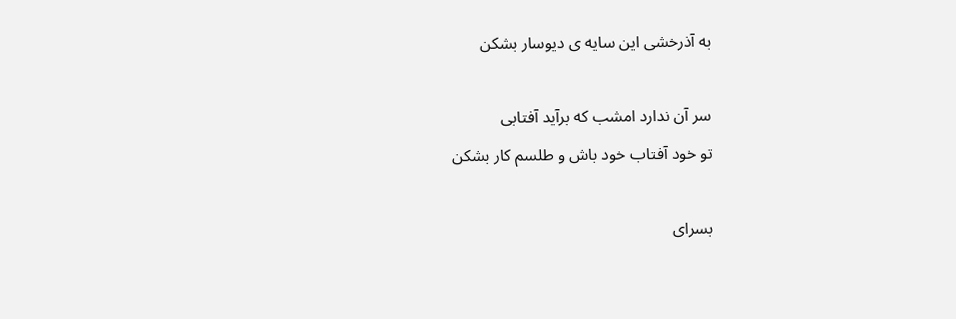به آذرخشی این سایه ی دیوسار بشکن

سر آن ندارد امشب که برآید آفتابی
تو خود آفتاب خود باش و طلسم کار بشکن

بسرای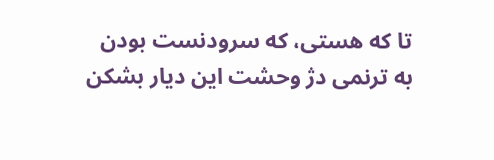تا که هستی، که سرودنست بودن
به ترنمی دژ وحشت این دیار بشکن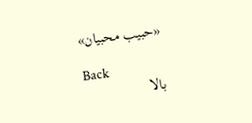«حبیب محبیان»

Back
بالا